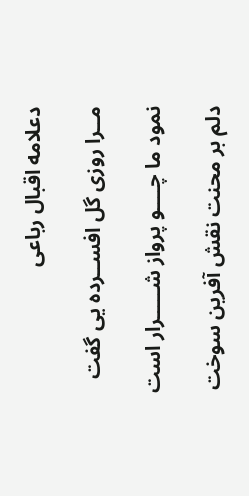دعلامه اقبال رباعی

مــرا روزی گل افســرده یی گفت

نمود ما چــــو پرواز شـــــرار است

دلم بر محنت نقش آفرین سوخت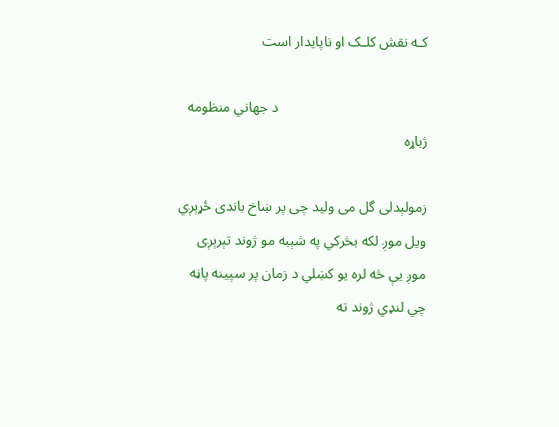کـه نقش کلـک او ناپایدار است

                                         د جهاني منظومه ژباړه

زمولېدلی گل می ولید چی پر ښاخ باندی ځړېږي
ویل موږ لکه بڅرکي په شېبه مو ژوند تېرېږی
موږ یې څه لره یو کښلي د زمان پر سپینه پاڼه
چي لنډي ژوند ته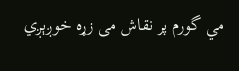مي گورم پر نقاش می زړه خوږېږي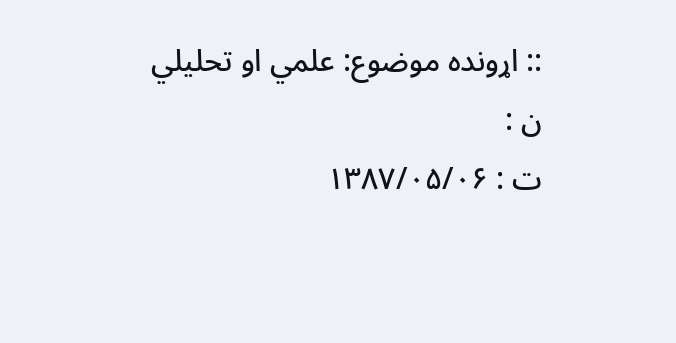:: اړونده موضوع: علمي او تحليلي
ن :
ت : ۱۳۸۷/۰۵/۰۶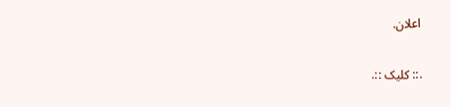اعلان.

.:: کلیک ::.